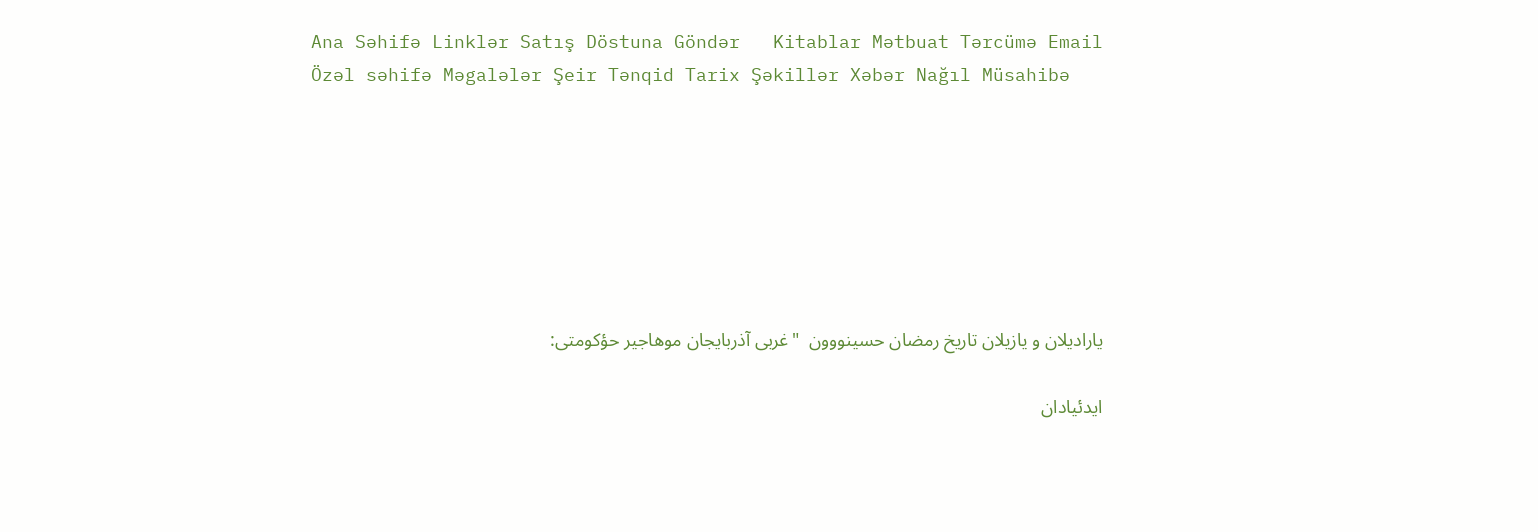Ana Səhifə Linklər Satış Döstuna Göndər   Kitablar Mətbuat Tərcümə Email
Özəl səhifə Məgalələr Şeir Tənqid Tarix Şəkillər Xəbər Nağıl Müsahibə







یارادیلان و یازیلان تاریخ رمضان حسینووون  "غربی آذربایجان موهاجیر حؤکومتی:

ایدئیادان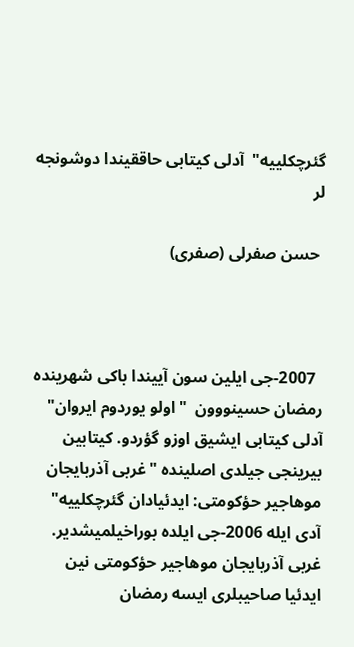گئرچکلییه"  آدلی کیتابی حاققیندا دوشونجه لر

 حسن صفرلی (صفری)



  2007-جی ایلین سون آییندا باکی شهرینده رمضان حسینووون  "اولو یوردوم ایروان" آدلی کیتابی ایشیق اوزو گؤردو. کیتابین بیرینجی جیلدی اصلینده "غربی آذربایجان موهاجیر حؤکومتی: ایدئیادان گئرچکلییه" آدی ایله 2006-جی ایلده بوراخیلمیشدیر. غربی آذربایجان موهاجیر حؤکومتی نین ایدئیا صاحیبلری ایسه رمضان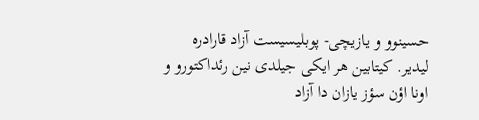حسینوو و یازیچی- پوبلیسیست آزاد قارادره لیدیر. کیتابین هر ایکی جیلدی نین رئداکتورو و اونا اؤن سؤز یازان دا آزاد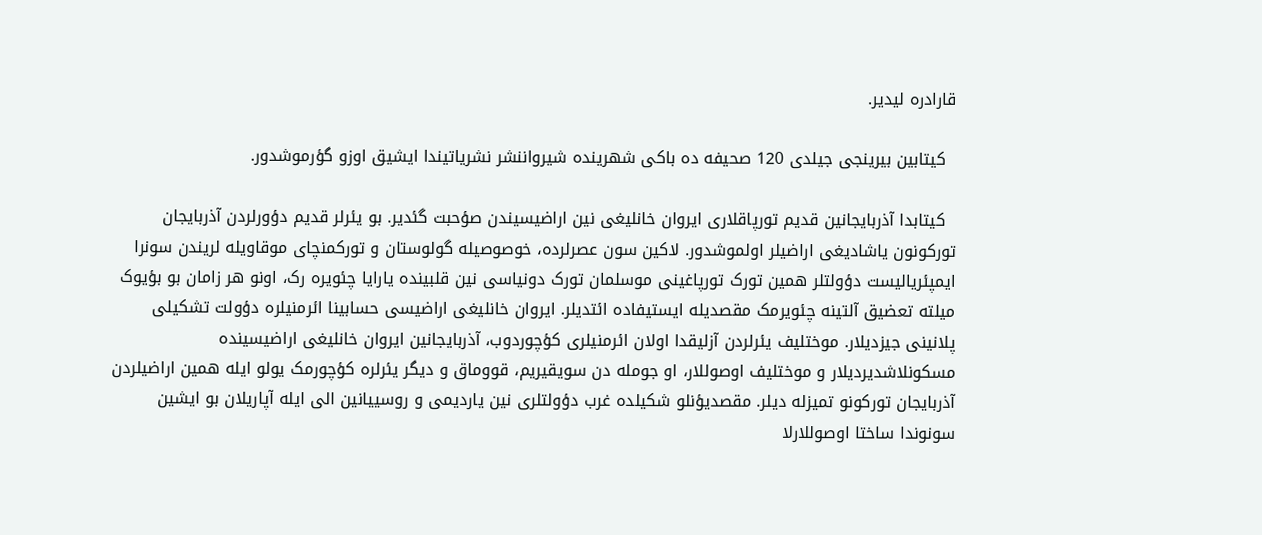قارادره لیدیر.

  کیتابین بیرینجی جیلدی 120 صحیفه ده باکی شهرینده شیرواننشر نشریاتیندا ایشیق اوزو گؤرموشدور.

  کیتابدا آذربایجانین قدیم تورپاقلاری ایروان خانلیغی نین اراضیسیندن صؤحبت گئدیر. بو یئرلر قدیم دؤورلردن آذربایجان تورکونون یاشادیغی اراضیلر اولموشدور. لاکین سون عصرلرده، خوصوصیله گولوستان و تورکمنچای موقاویله لریندن سونرا ایمپئریالیست دؤولتلر همین تورک تورپاغینی موسلمان تورک دونیاسی نین قلبینده یارایا چئویره رک، اونو هر زامان بو بؤیوک میلته تعضیق آلتینه چئویرمک مقصدیله ایستیفاده ائتدیلر. ایروان خانلیغی اراضیسی حسابینا ائرمنیلره دؤولت تشکیلی پلانینی جیزدیلار. موختلیف یئرلردن آزلیقدا اولان ائرمنیلری کؤچوردوب، آذربایجانین ایروان خانلیغی اراضیسینده مسکونلاشدیردیلار و موختلیف اوصوللار، او جومله دن سویقیریم، قووماق و دیگر یئرلره کؤچورمک یولو ایله همین اراضیلردن آذربایجان تورکونو تمیزله دیلر. مقصدیؤنلو شکیلده غرب دؤولتلری نین یاردیمی و روسییانین الی ایله آپاریلان بو ایشین سونوندا ساختا اوصوللارلا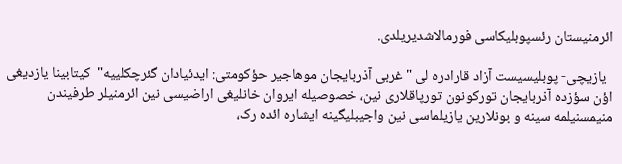ائرمنیستان رئسپوبلیکاسی فورمالاشدیریلدی.

  یازیچی- پوبلیسیست آزاد قارادره لی "غربی آذربایجان موهاجیر حؤکومتی: ایدئیادان گئرچکلییه"  کیتابینا یازدیغی اؤن سؤزده آذربایجان تورکونون تورپاقلاری نین، خصوصیله ایروان خانلیغی اراضیسی نین ائرمنیلر طرفیندن منیمسنیلمه سینه و بونلارین یازیلماسی نین واجیبلیگینه ایشاره ائده رک،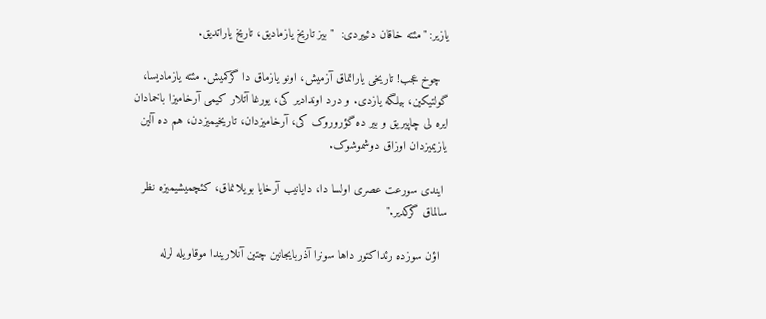یازیر: "مئته خاقان دئییردی:  "بیز تاریخ یازمادیق، تاریخ یاراتدیق.

  چوخ عجب! تاریخی یاراتماق آزمیش، اونو یازماق دا گرکمیش. مئته یازمادیسا، گولتیکین، بیلگه یازدی. و درد اوندادیر کی، یورغا آتلار کیمی آرخامیزا باخمادان ایره لی چاپیریق و بیر ده گؤروروک کی، آرخامیزدان، تاریخیمیزدن، هم ده آلین یازیمیزدان اوزاق دوشموشوک.

 ایندی سورعت عصری اولسا دا، دایانیب آرخایا بویلانماق، کئچمیشیمیزه نظر سالماق گرکدیر."

  اؤن سوزده رئداکتور داها سونرا آذربایجانین چتین آنلاریندا موقاویله لرله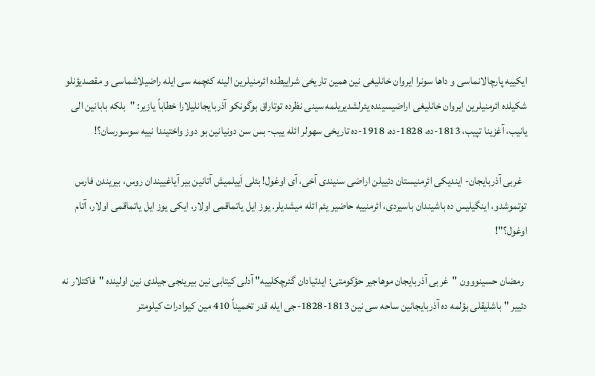ایکییه پارچالانماسی و داها سونرا ایروان خانلیغی نین همین تاریخی شراییطده ائرمنیلرین الینه کئچمه سی ایله راضیلاشماسی و مقصدیؤنلو شکیلده ائرمنیلرین ایروان خانلیغی اراضیسینده یئرلشدیریلمه سینی نظرده توتاراق بوگونکو آذربایجانلیلارا خطاباً یازیر: "بلکه بابانین الی یانیب، آغزینا تپیب، 1813-ده، 1828-ده، 1918-ده تاریخی سهولر ائله ییب- بس سن دونیانین بو دوز واختیندا نییه سوسورسان؟!

  غربی آذربایجان- ایندیکی ائرمنیستان دئییلن اراضی سنیندی آخی، آی اوغول! بئلی اَییلمیش آتانین بیر آیاغییندان روس، بیریندن فارس توتموشدو، اینگیلیس ده باشیندان باسیردی، ائرمنییه حاضیر یئم ائله میشدیلر. یوز ایل یاتماقمی اولار، ایکی یوز ایل یاتماقمی اولار، آتام اوغول؟"!

  رمضان حسینووون "غربی آذربایجان موهاجیر حؤکومتی: ایدئیادان گئرچکلییه" آدلی کیتابی نین بیرینجی جیلدی نین اولینده "فاکتلار نه دئییر "باشلیقلی بؤلمه ده آذربایجانین ساحه سی نین 1813-1828-جی ایله قدر تخمیناً 410 مین کیوادرات کیلومتر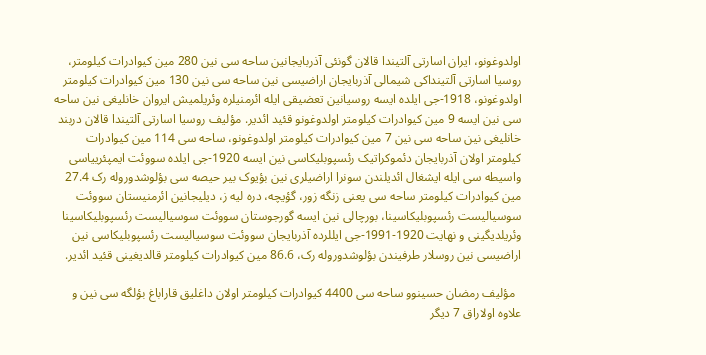اولدوغونو، ایران اسارتی آلتیندا قالان گونئی آذربایجانین ساحه سی نین 280 مین کیوادرات کیلومتر، روسیا اسارتی آلتینداکی شیمالی آذربایجان اراضیسی نین ساحه سی نین 130 مین کیوادرات کیلومتر اولدوغونو، 1918-جی ایلده ایسه روسیانین تعضیقی ایله ائرمنیلره وئریلمیش ایروان خانلیغی نین ساحه سی نین ایسه 9 مین کیوادرات کیلومتر اولدوغونو قئید ائدیر. مؤلیف روسیا اسارتی آلتیندا قالان دربند خانلیغی نین ساحه سی نین 7 مین کیوادرات کیلومتر اولدوغونو، ساحه سی 114 مین کیوادرات کیلومتر اولان آذربایجان دئموکراتیک رئسپوبلیکاسی نین ایسه 1920-جی ایلده سووئت ایمپئرییاسی واسیطه سی ایله ایشغال ائدیلندن سونرا اراضیلری نین بؤیوک بیر حیصه سی بؤلوشدوروله رک 27.4 مین کیوادرات کیلومتر ساحه سی یعنی زنگه زور، گؤیچه، دره لیه ز، دیلیجانین ائرمنیستان سووئت سوسیالیست رئسپوبلیکاسینا، بورچالی نین ایسه گورجوستان سووئت سوسیالیست رئسپوبلیکاسینا وئریلدیگینی و نهایت 1920-1991-جی ایللرده آذربایجان سووئت سوسیالیست رئسپوبلیکاسی نین اراضیسی نین روسلار طرفیندن بؤلوشدوروله رک، 86.6 مین کیوادرات کیلومتر قالدیغینی قئید ائدیر.

  مؤلیف رمضان حسینوو ساحه سی 4400 کیوادرات کیلومتر اولان داغلیق قاراباغ بؤلگه سی نین و علاوه اولاراق 7 دیگر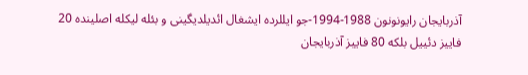آذربایجان رایونونون 1988-1994-جو ایللرده ایشغال ائدیلدیگینی و بئله لیکله اصلینده 20 فاییز دئییل بلکه 80 فاییز آذربایجان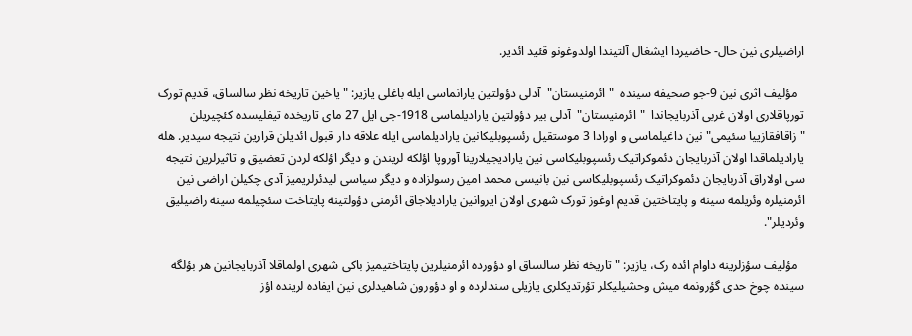اراضیلری نین حال- حاضیردا ایشغال آلتیندا اولدوغونو قئید ائدیر.

  مؤلیف اثری نین 9-جو صحیفه سینده  "ائرمنیستان"  آدلی دؤولتین یارانماسی ایله باغلی یازیر: "یاخین تاریخه نظر سالساق، قدیم تورک تورپاقلاری اولان غربی آذربایجاندا  "ائرمنیستان"  آدلی بیر دؤولتین یارادیلماسی 1918-جی ایل 27 مای تاریخده تیفلیسده کئچیریلن "زاقافقازییا سئیمی" نین داغیلماسی و اورادا 3 موستقیل رئسپوبلیکانین یارادیلماسی ایله علاقه دار قبول ائدیلن قرارین نتیجه سیدیر. هله یارادیلماقدا اولان آذربایجان دئموکراتیک رئسپوبلیکاسی نین یارادیجیلارینا آوروپا اؤلکه لریندن و دیگر اؤلکه لردن تعضیق و تاثیرلرین نتیجه سی اولاراق آذربایجان دئموکراتیک رئسپوبلیکاسی نین بانیسی محمد امین رسولزاده و دیگر سیاسی لیدئرلریمیز آدی چکیلن اراضی نین ائرمنیلره وئریلمه سینه و پایتاختین قدیم اوغوز تورک شهری اولان ایروانین یارادیلاجاق ائرمنی دؤولتینه پایتاخت سئچیلمه سینه راضیلیق وئردیلر".

  مؤلیف سؤزلرینه داوام ائده رک، یازیر: "تاریخه نظر سالساق او دؤورده ائرمنیلرین پایتاختیمیز باکی شهری اولماقلا آذربایجانین هر بؤلگه سینده چوخ حدی گؤرونمه میش وحشیلیکلر تؤرتدیکلری یازیلی سندلرده و او دؤورون شاهیدلری نین ایفاده لرینده اؤز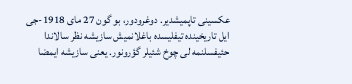عکسینی تاپمیشدیر. دوغرودور، بو گون 27 مای 1918-جی ایل تاریخینده تیفلیسده باغلانمیش سازیشه نظر سالاندا حئیفسلنمه لی چوخ شئیلر گؤرونور. یعنی سازیشه ایمضا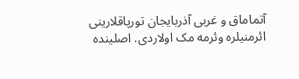آتماماق و غربی آذربایجان تورپاقلارینی ائرمنیلره وئرمه مک اولاردی. اصلینده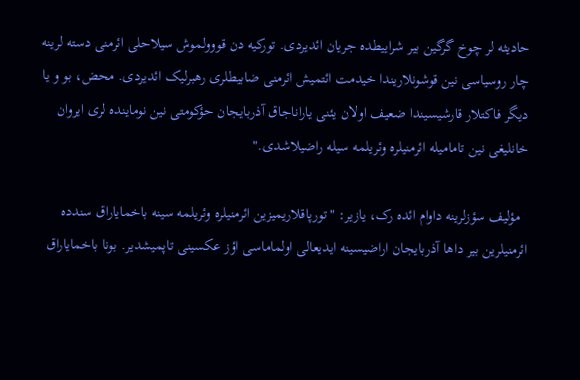حادیثه لر چوخ گرگین بیر شراییطده جریان ائدیردی. تورکیه دن قووولموش سیلاحلی ائرمنی دسته لرینه چار روسیاسی نین قوشونلاریندا خیدمت ائتمیش ائرمنی ضابیطلری رهبرلیک ائدیردی. محض، بو و یا دیگر فاکتلار قارشیسیندا ضعیف اولان یئنی یاراناجاق آذربایجان حؤکومتی نین نوماینده لری ایروان خانلیغی نین تامامیله ائرمنیلره وئریلمه سیله راضیلاشدی."

  مؤلیف سؤزلرینه داوام ائده رک، یازیر: "تورپاقلاریمیزین ائرمنیلره وئریلمه سینه باخمایاراق سندده ائرمنیلرین بیر داها آذربایجان اراضیسینه ایدیعالی اولماماسی اؤز عکسینی تاپمیشدیر. بونا باخمایاراق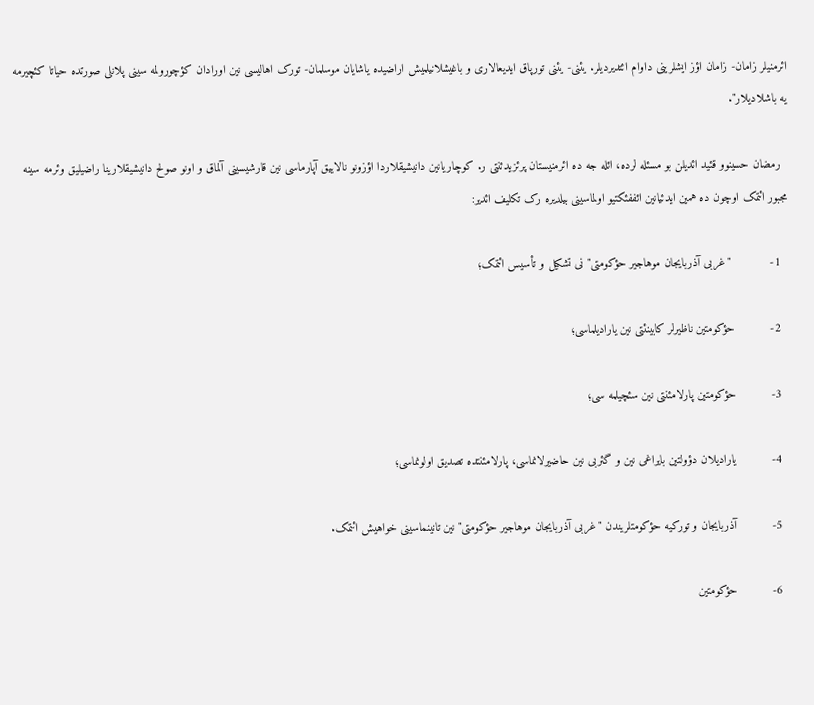ائرمنیلر زامان- زامان اؤز ایشلرینی داوام ائتدیردیلر. یئنی- یئنی تورپاق ایدیعالاری و باغیشلانیلمیش اراضیده یاشایان موسلمان- تورک اهالیسی نین اورادان کؤچورولمه سینی پلانلی صورتده حیاتا کئچیرمه یه باشلادیلار".

  رمضان حسینوو قئید ائدیلن بو مسئله لرده، ائله جه ده ائرمنیستان پرئزیدئنتی ر. کوچاریانین دانیشیقلاردا اؤزونو نالاییق آپارماسی نین قارشیسینی آلماق و اونو صولح دانیشیقلارینا راضیلیق وئرمه سینه مجبور ائتمک اوچون ده همین ایدئیانین ائففئکتیو اولماسینی بیلدیره رک تکلیف ائدیر:

  1-           "غربی آذربایجان موهاجیر حؤکومتی" نی تشکیل و تأسیس ائتمک؛

  2-          حؤکومتین ناظیرلر کابینئتی نین یارادیلماسی؛

  3-          حؤکومتین پارلامئنتی نین سئچیلمه سی؛

  4-          یارادیلان دؤولتین بایراغی نین و گئربی نین حاضیرلانماسی، پارلامئنتده تصدیق اولونماسی؛

  5-          آذربایجان و تورکیه حؤکومتلریندن "غربی آذربایجان موهاجیر حؤکومتی"نین تانینماسینی خواهیش ائتمک.

  6-          حؤکومتین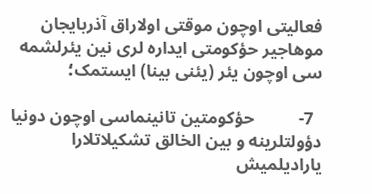فعالیتی اوچون موقتی اولاراق آذربایجان موهاجیر حؤکومتی ایداره لری نین یئرلشمه سی اوچون یئر (یئنی بینا) ایستمک؛

  7-          حؤکومتین تانینماسی اوچون دونیا دؤولتلرینه و بین الخالق تشکیلاتلارا یارادیلمیش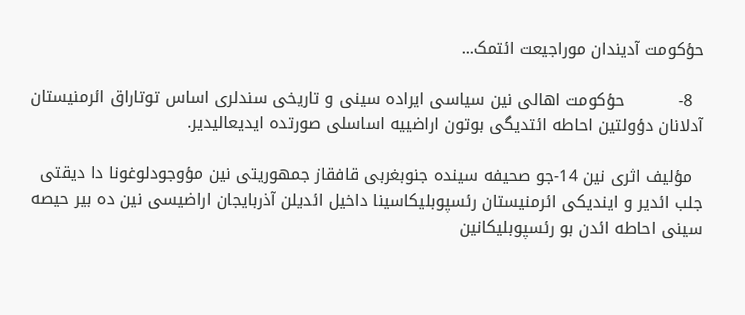حؤکومت آدیندان موراجیعت ائتمک...

  8-          حؤکومت اهالی نین سیاسی ایراده سینی و تاریخی سندلری اساس توتاراق ائرمنیستان آدلانان دؤولتین احاطه ائتدیگی بوتون اراضییه اساسلی صورتده ایدیعالیدیر.

  مؤلیف اثری نین 14-جو صحیفه سینده جنوبغربی قافقاز جمهوریتی نین مؤوجودلوغونا دا دیقتی جلب ائدیر و ایندیکی ائرمنیستان رئسپوبلیکاسینا داخیل ائدیلن آذربایجان اراضیسی نین ده بیر حیصه سینی احاطه ائدن بو رئسپوبلیکانین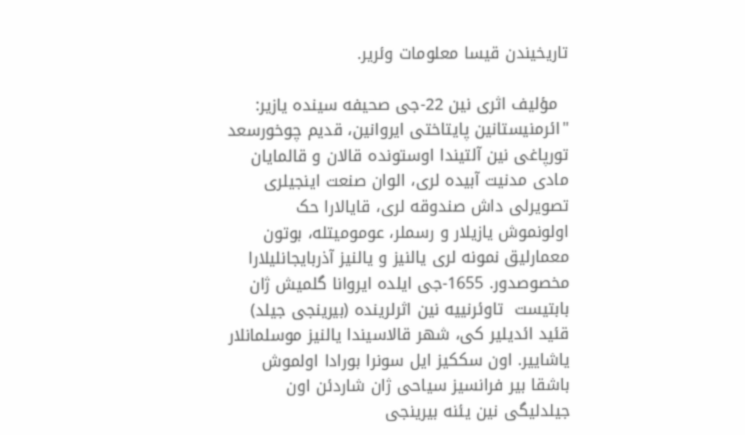تاریخیندن قیسا معلومات وئریر.

  مؤلیف اثری نین 22-جی صحیفه سینده یازیر: "ائرمنیستانین پایتاختی ایروانین، قدیم چوخورسعد تورپاغی نین آلتیندا اوستونده قالان و قالمایان مادی مدنیت آبیده لری، الوان صنعت اینجیلری تصویرلی داش صندوقه لری، قایالارا حک اولونموش یازیلار و رسملر، عومومیتله، بوتون معمارلیق نمونه لری یالنیز و یالنیز آذربایجانلیلارا مخصوصدور. 1655-جی ایلده ایروانا گلمیش ژان بابتیست  تاوئرنییه نین اثرلرینده (بیرینجی جیلد) قئید ائدیلیر کی، شهر قالاسیندا یالنیز موسلمانلار یاشاییر. اون سککیز ایل سونرا بورادا اولموش باشقا بیر فرانسیز سیاحی ژان شاردئن اون جیلدلیگی نین یئنه بیرینجی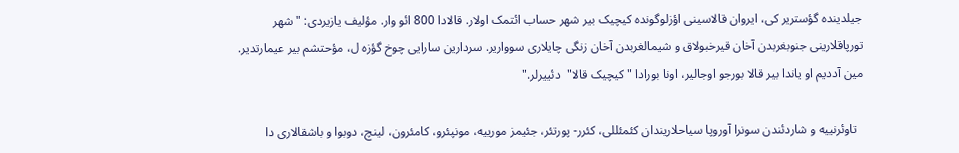جیلدینده گؤستریر کی، ایروان قالاسینی اؤزلوگونده کیچیک بیر شهر حساب ائتمک اولار. قالادا 800 ائو وار. مؤلیف یازیردی: "شهر تورپاقلارینی جنوبغربدن آخان قیرخبولاق و شیمالغربدن آخان زنگی چایلاری سوواریر. سردارین سارایی چوخ گؤزه ل، مؤحتشم بیر عیمارتدیر. مین آددیم او یاندا بیر قالا بورجو اوجالیر، اونا بورادا "کیچیک قالا"  دئییرلر."

  تاوئرنییه و شاردئندن سونرا آوروپا سیاحلاریندان كئمئللی، کئرر- پورتئر، جئیمز مورییه، مونپئرو، کامئرون، لینچ، دوبوا و باشقالاری دا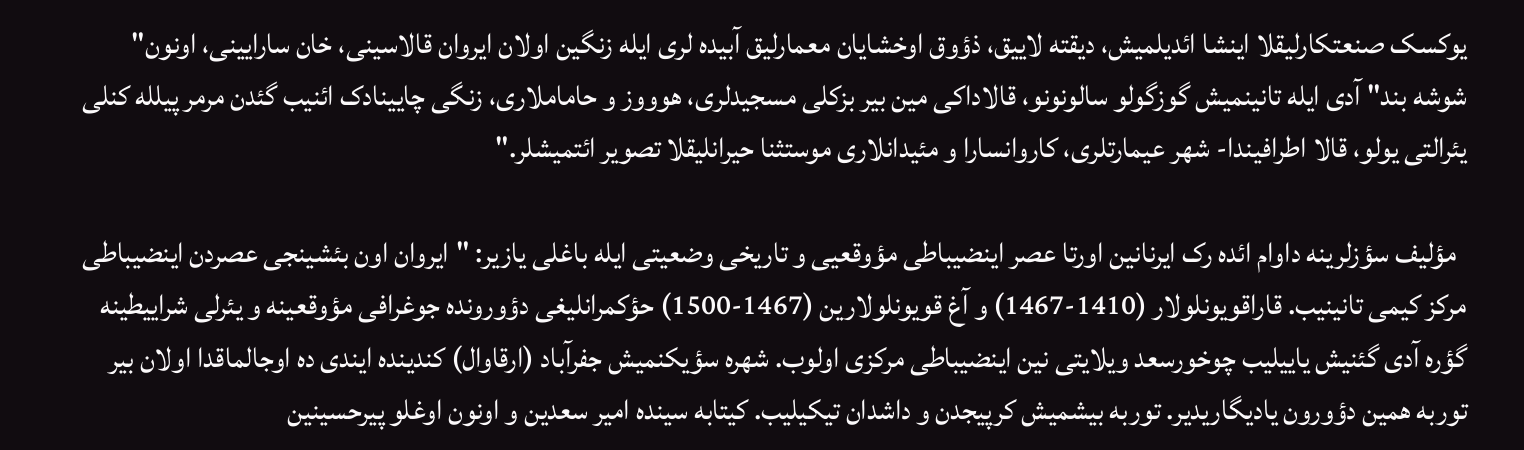یوکسک صنعتکارلیقلا اینشا ائدیلمیش، دیقته لاییق، ذؤوق اوخشایان معمارلیق آبیده لری ایله زنگین اولان ایروان قالاسینی، خان سارایینی، اونون" شوشه بند" آدی ایله تانینمیش گوزگولو سالونونو، قالاداکی مین بیر بزکلی مسجیدلری، هوووز و حاماملاری، زنگی چایینادک ائنیب گئدن مرمر پیلله کنلی یئرالتی یولو، قالا اطرافیندا- شهر عیمارتلری، کاروانسارا و مئیدانلاری موستثنا حیرانلیقلا تصویر ائتمیشلر."

  مؤلیف سؤزلرینه داوام ائده رک ایرنانین اورتا عصر اینضیباطی مؤوقعیی و تاریخی وضعیتی ایله باغلی یازیر: "ایروان اون بئشینجی عصردن اینضیباطی مرکز کیمی تانینیب. قاراقویونلولار (1410-1467) و آغ قویونلولارین (1467-1500) حؤکمرانلیغی دؤورونده جوغرافی مؤوقعینه و یئرلی شراییطینه گؤره آدی گئنیش یاییلیب چوخورسعد ویلایتی نین اینضیباطی مرکزی اولوب. شهره سؤیکنمیش جفرآباد (ارقاوال) کندینده ایندی ده اوجالماقدا اولان بیر توربه همین دؤورون یادیگاریدیر. توربه بیشمیش کرپیجدن و داشدان تیکیلیب. کیتابه سینده امیر سعدین و اونون اوغلو پیرحسینین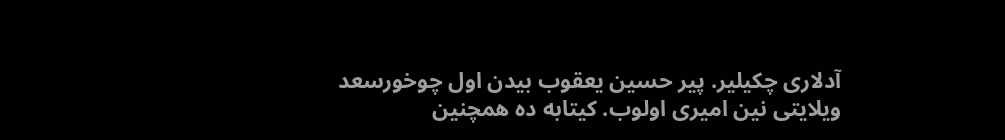آدلاری چکیلیر. پیر حسین یعقوب بیدن اول چوخورسعد ویلایتی نین امیری اولوب. کیتابه ده همچنین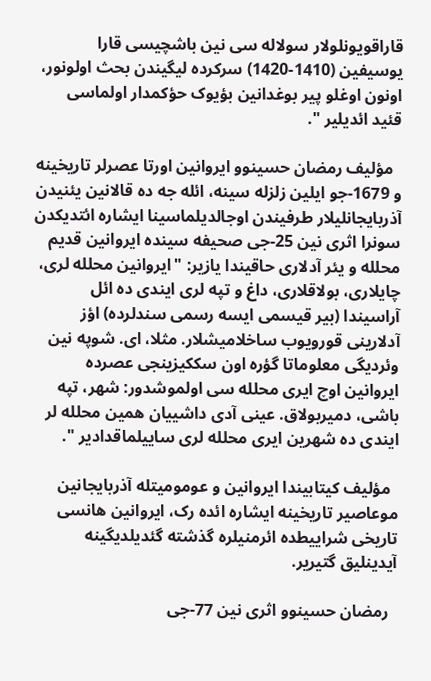قاراقویونلولار سولاله سی نین باشچیسی قارا یوسیفین (1410-1420) سرکرده لیگیندن بحث اولونور، اونون اوغلو پیر بوغدانین بؤیوک حؤکمدار اولماسی قئید ائدیلیر ".

  مؤلیف رمضان حسینوو ایروانین اورتا عصرلر تاریخینه و 1679-جو ایلین زلزله سینه، ائله جه ده قالانین یئنیدن آذربایجانلیلار طرفیندن اوجالدیلماسینا ایشاره ائتدیکدن سونرا اثری نین 25-جی صحیفه سینده ایروانین قدیم محلله و یئر آدلاری حاقیندا یازیر: "ایروانین محلله لری، چایلاری، بولاقلاری، داغ و تپه لری ایندی ده ائل آراسیندا (بیر قیسمی ایسه رسمی سندلرده) اؤز آدلارینی قورویوب ساخلامیشلار. مثلا، ای. شوپه نین وئردیگی معلوماتا گؤره اون سککیزینجی عصرده ایروانین اوچ ایری محلله سی اولموشدور: شهر، تپه باشی، دمیربولاق. عینی آدی داشییان همین محلله لر ایندی ده شهرین ایری محلله لری ساییلماقدادیر ".

  مؤلیف کیتابیندا ایروانین و عومومیتله آذربایجانین موعاصیر تاریخینه ایشاره ائده رک، ایروانین هانسی تاریخی شراییطده ائرمنیلره گذشته گئدیلدیگینه آیدینلیق گتیریر.

  رمضان حسینوو اثری نین 77-جی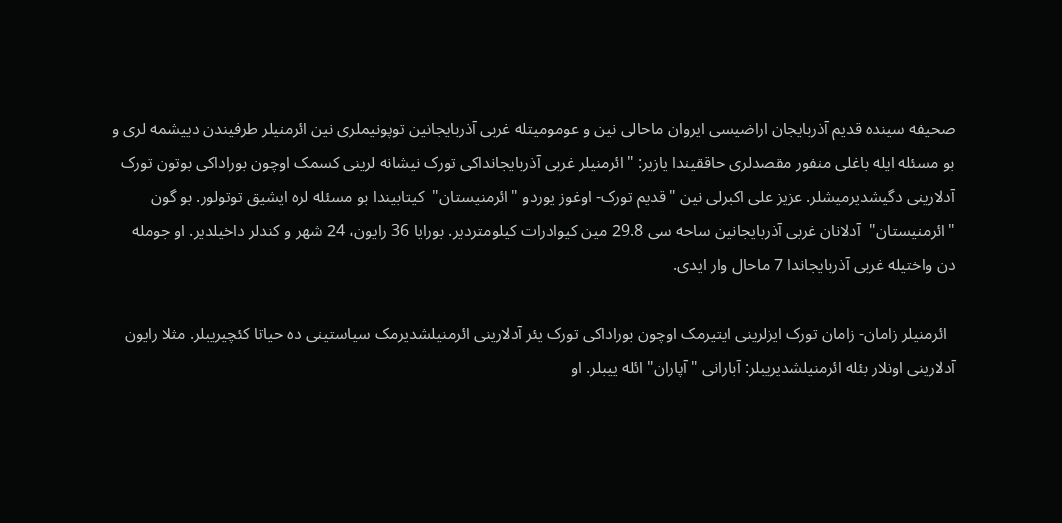صحیفه سینده قدیم آذربایجان اراضیسی ایروان ماحالی نین و عومومیتله غربی آذربایجانین توپونیملری نین ائرمنیلر طرفیندن دییشمه لری و بو مسئله ایله باغلی منفور مقصدلری حاققیندا یازیر: "ائرمنیلر غربی آذربایجانداکی تورک نیشانه لرینی کسمک اوچون بوراداکی بوتون تورک آدلارینی دگیشدیرمیشلر. عزیز علی اکبرلی نین "قدیم تورک- اوغوز یوردو "ائرمنیستان"  کیتابیندا بو مسئله لره ایشیق توتولور. بو گون "ائرمنیستان"  آدلانان غربی آذربایجانین ساحه سی 29.8 مین کیوادرات کیلومتردیر. بورایا 36 رایون، 24 شهر و کندلر داخیلدیر. او جومله دن واختیله غربی آذربایجاندا 7 ماحال وار ایدی.

  ائرمنیلر زامان- زامان تورک ایزلرینی ایتیرمک اوچون بوراداکی تورک یئر آدلارینی ائرمنیلشدیرمک سیاستینی ده حیاتا کئچیریبلر. مثلا رایون آدلارینی اونلار بئله ائرمنیلشدیریبلر: آبارانی "آپاران" ائله ییبلر. او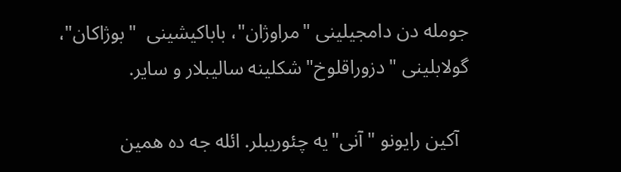جومله دن دامجیلینی "مراوژان"، باباکیشینی  "بوژاکان"، گولابلینی "دزوراقلوخ" شکلینه سالیبلار و سایر.

  آکین رایونو "آنی"یه چئوریبلر. ائله جه ده همین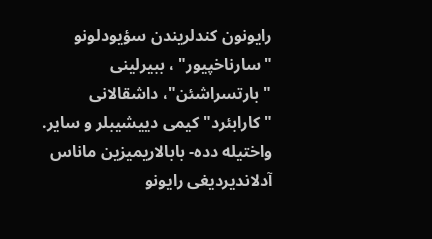رایونون کندلریندن سؤیودلونو "سارناخپیور" ، ببیرلینی  "بارتسراشئن"، داشقالانی "کارابئرد" کیمی دییشیبلر و سایر. واختیله دده- بابالاریمیزین ماناس آدلاندیردیغی رایونو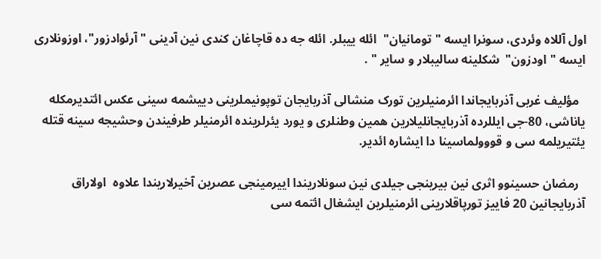اول آللاه وئردی، سونرا ایسه "تومانیان"  ائله ییبلر. ائله جه ده قاچاغان کندی نین آدینی "آرئوادزور"، اوزونلاری ایسه "اودزون"  شکلینه سالیبلار و سایر " .

  مؤلیف غربی آذربایجاندا ائرمنیلرین تورک منشالی آذربایجان توپونیملرینی دییشمه سینی عکس ائتدیرمکله یاناشی، 80-جی ایللرده آذربایجانلیلارین همین وطنلری و یورد یئرلرینده ائرمنیلر طرفیندن وحشیجه سینه قتله یئتیریلمه سی و قووولماسینا دا ایشاره ائدیر.

  رمضان حسینوو اثری نین بیرینجی جیلدی نین سونلاریندا اییرمینجی عصرین آخیرلاریندا علاوه  اولاراق آذربایجانین 20 فاییز تورپاقلارینی ائرمنیلرین ایشغال ائتمه سی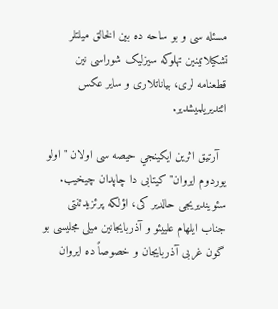مسئله سی و بو ساحه ده بین الخالق میلتلر تشكیلاتینین تهلوکه سیزلیک شوراسی نین قطعنامه لری، بیاناتلاری و سایر عکس ائتدیریلمیشدیر.

  آرتیق اثرین ایکینجي حیصه سی اولان "اولو یوردوم ایروان" کیتابی دا چاپدان چیخیب. سئویندیریجی حالدیر کی، اؤلکه پرئزیدئنتی جناب ایلهام علییئو و آذربایجانین میلی مجلیسی بو گون غربی آذربایجان و خصوصاً ده ایروان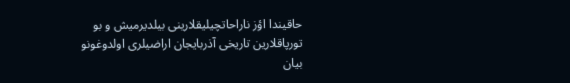حاقیندا اؤز ناراحاتچیلیقلارینی بیلدیرمیش و بو تورپاقلارین تاریخی آذربایجان اراضیلری اولدوغونو بیان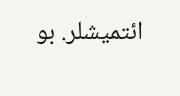ائتمیشلر. بو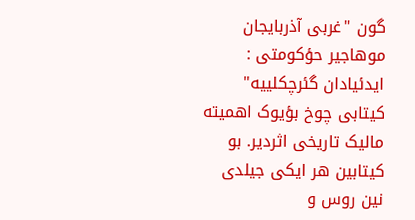گون "غربی آذربایجان موهاجیر حؤکومتی : ایدئیادان گئرچکلییه"  کیتابی چوخ بؤیوک اهمیته مالیک تاریخی اثردیر. بو کیتابین هر ایکی جیلدی نین روس و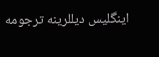اینگلیس دیللرینه ترجومه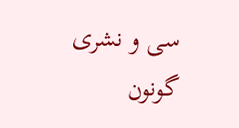سی و نشری گونون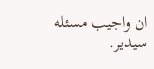ان واجیب مسئله سیدیر.